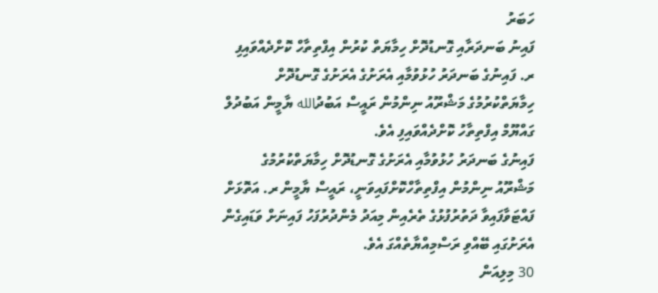ހަބަރު
ފައިނު ބަނދަރާއި ގޮނޑުދޮށް ހިމާޔަތް ކުރުން އިފްތިތާހް ކޮށްދެއްވައިފި
ރ. ފައިނުގެ ބަނދަރު ހުޅުވުމާއި އެރަށުގެ އެރަށުގެ ގޮނޑުދޮށް ހިމާޔަތްކުރުމުގެ މަޝްރޫއު ނިންމުން ރައީސް އަބުދުالله ޔާމީން އަބުދުލް ގައްޔޫމް އިފްތިތާހު ކޮށްދެއްވައިފި އެވެ.
ފައިނުގެ ބަނދަރު ހުޅުވުމާއި އެރަށުގެ ގޮނޑުދޮށް ހިމާޔަތްކުރުމުގެ މަޝްރޫއު ނިންމުން އިފްތިތާހްކޮށްފައިވަނީ، ރައީސް ޔާމީން ރ. އަތޮޅަށް ފައްޓަވާފައިވާ ދަތުރުފުޅުގެ ތެރެއިން މިއަދު މެންދުރުފަހު ފައިނަށް ވަޑައިގެން އެރަށުގައި ބޭއްވި ރަސްމިއްޔާތެއްގަ އެވެ.
30 މިލިއަން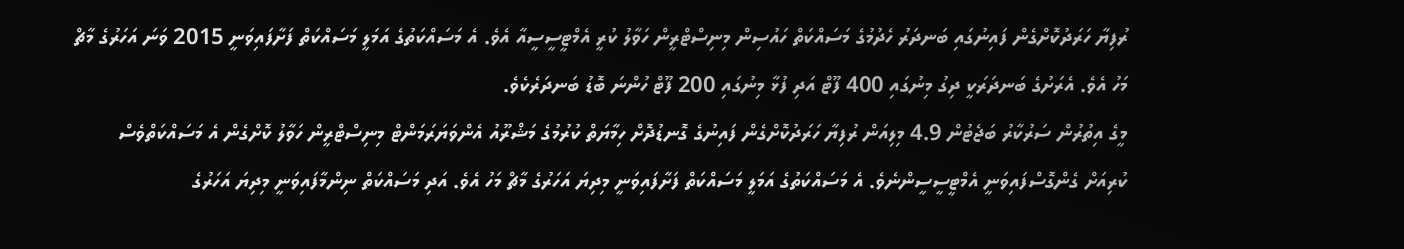ރުފިޔާ ހަރަދުކޮށްގެން ފައިނުގައި ބަނދަރު ހެދުމުގެ މަސައްކަތް ހައުސިން މިނިސްޓްރީން ހަވާލު ކުރީ އެމްޓީސީސީއާ އެވެ. އެ މަސައްކަތުގެ އަމަލީ މަސައްކަތް ފަށާފައިވަނީ 2015 ވަނަ އަހަރުގެ މާޗް މަހު އެވެ. އެރަށުގެ ބަނދަރަކީ ދިގު މިނުގައި 400 ފޫޓް އަދި ފުޅާ މިނުގައި 200 ފޫޓް ހުންނަ ބޮޑު ބަނދަރެކެވެ.
މީގެ އިތުރުން ސަރުކާރު ބަޖެޓުން 4.9 މިލިއަން ރުފިޔާ ހަރަދުކޮށްގެން ފައިނުގެ ގޮނޑުދޮށް ހިމާޔަތް ކުރުމުގެ މަޝްރޫއު އެންވަޔަރަމަންޓް މިނިސްޓްރީން ހަވާލު ކޮށްގެން އެ މަސައްކަތްވެސް ކުރިއަށް ގެންގޮސްފައިވަނީ އެމްޓީސީސީންނެވެ. އެ މަސައްކަތުގެ އަމަލީ މަސައްކަތް ފަށާފައިވަނީ މިދިޔަ އަހަރުގެ މާޗް މަހު އެވެ. އަދި މަސައްކަތް ނިންމާފައިވަނީ މިދިޔަ އަހަރުގެ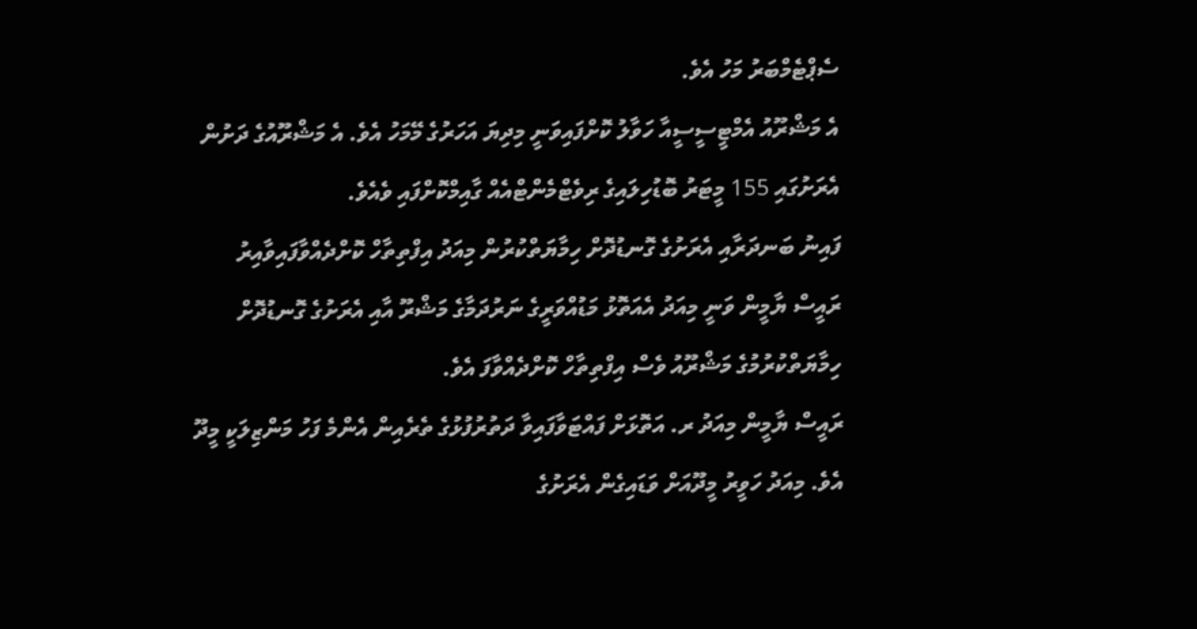ސެޕްޓެމްބަރު މަހު އެވެ.
އެ މަޝްރޫއު އެމްޓީސީސީއާ ހަވާލު ކޮށްފައިވަނީ މިދިޔަ އަހަރުގެ މޭމަހު އެވެ. އެ މަޝްރޫއުގެ ދަށުން އެރަށުގައި 155 މީޓަރު ބޮޑުހިލައިގެ ރިވެޓްމެންޓްއެއް ގާއިމްކޮށްފައި ވެއެވެ.
ފައިނު ބަނދަރާއި އެރަށުގެ ގޮނޑުދޮށް ހިމާޔަތްކުރުން މިއަދު އިފްތިތާހް ކޮށްދެއްވާފައިވާއިރު ރައީސް ޔާމީން ވަނީ މިއަދު އެއަތޮޅު މަޑުއްވަރީގެ ނަރުދަމާގެ މަޝްރޫ އާއި އެރަށުގެ ގޮނޑުދޮށް ހިމާޔަތްކުރުމުގެ މަޝްރޫއު ވެސް އިފްތިތާހް ކޮށްދެއްވާފަ އެވެ.
ރައީސް ޔާމީން މިއަދު ރ. އަތޮޅަށް ފައްޓަވާފައިވާ ދަތުރުފުޅުގެ ތެރެއިން އެންމެ ފަހު މަންޒިލަކީ މީދޫ އެވެ. މިއަދު ހަވީރު މީދޫއަށް ވަޑައިގެން އެރަށުގެ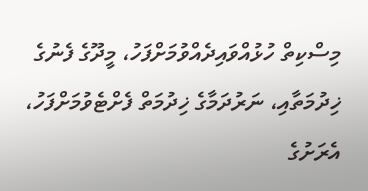މިސްކިތް ހުޅުއްވައިދެއްވުމަށްފަހު، މީދޫގެ ފެނުގެ ޚިދުމަތާއި، ނަރުދަމާގެ ޚިދުމަތް ފެށްޓެވުމަށްފަހު، އެރަށުގެ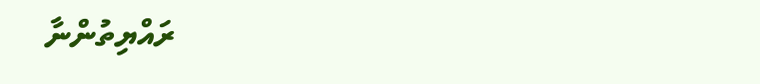ރައްޔިތުންނާ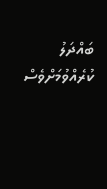ބައްދަލު ކުރެއްވުމަށްވެސް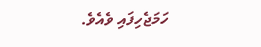ހަމަޖެހިފައި ވެއެވެ.